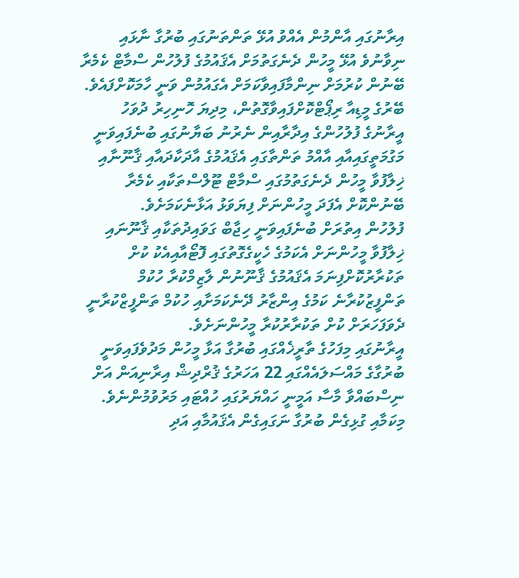އިރާނުގައި އާންމުން އެއްވު އުޅޭ ތަންތަނުގައި ބުރުގާ ނާޅައި ނިވާނުވެ އުޅޭ މީހުން ދެނެގަތުމަށް އެޤައުމުގެ ފުލުހުން ސްމާޓް ކެމެރާ ބޭނުން ކުރުމަށް ނިންމާފައިވާކަމަށް އެގައުމުން ވަނީ ހާމަކޮށްފައެވެ.
ބޭރުގެ މީޑިއާ ރިޕޯޓްކޮށްފައިވާގޮތުން، މިދިޔަ ހޮނިހިރު ދުވަހު އީރާނުގެ ފުލުހުންގެ އިދާރާއިން ނެރުނު ބަޔާނުގައި ބުނެފައިވަނީ މަގުމަތީގައިއާއި އާއްމު ތަންތާގައި އެޤައުމުގެ އާދަކާދައާއި ޤާނޫނާއި ޚިލާފުވާ މީހުން ދެނެގަތުމުގައި ސްމާޓް ޓޫލްސްތަކާއި ކެމެރާ ބޭނުންކޮށް އެފަދަ މީހުންނަށް ފިޔަވަޅު އަޅާނެކަމަށެވެ.
ފުލުހުން އިތުރަށް ބުނެފައިވަނީ ހިޖާބް ގަވައިދުތަކާއި ޤާނޫނައި ޚިލާފުވާ މީހުންނަށް އެކަމުގެ ހެކީގެގޮތުގައި ފޮޓޯއާއިއެކު ކުށް ތަކުރާރުކޮށްފިނަމަ އެޤައުމުގެ ޤާނޫނުން ލާޒިމްކުރާ ހުކުމް ތަންފީޒުކުރާނެ ކަމުގެ އިންޒާރު ދޭނެކަމަށާއި ހުކުމް ތަންފީޒްކުރާނީ ދެވަފަހަރަށް ކުށް ތަކުރާރުކުރާ މީހުންނަށެވެ.
އީރާނުގައި މިފަހުގެ ތާރީޚެއްގައި ބުރުގާ އަޅާ މީހުން މަދުވެފައިވަނީ ބުރުގާގެ މައްސަލައެއްގައި 22 އަހަރުގެ ޤުރްދިޝް އިރާނިއަން އަށް ނިސްބައްވާ މާސާ އަމީނީ ހައްޔަރުގައި ހުއްޓައި މަރުވުމުންނެވެ. މިކަމާއި ގުޅިގެން ބުރުގާ ނަގައިގެން އެޤައުމާއި އަދި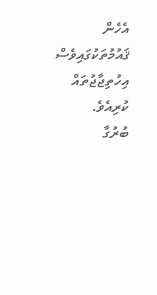އެހެން ޤައުމުތަކުގައިވެސް އިހުތިޖާޖުތައް ކުރިއެވެ.
ބުރުގާ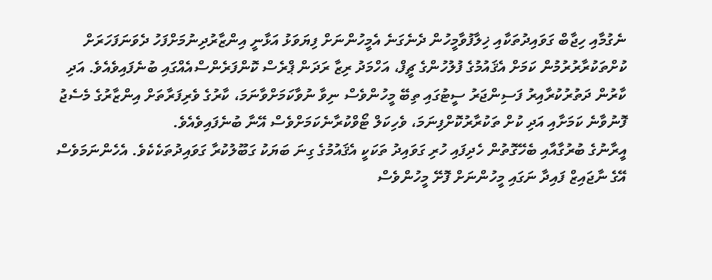ނެގުމާއި ހިޖާބް ގަވައިދުތަކާއި ޚިލާފުވާމީހުން ދެނެގަނެ އެމީހުންނަށް ފިޔަވަޅު އަޅާނީ އިންޒާރުދިނުމަށްފަހު ދެވަނަފަހަރަށް ކުށްތަކުރާރުރުމުން ކަމަށް އެޤައުމުގެ ފުލުހުންގެ ޗީފް، އަހްމަދު ރިޒާ ރަދަން ޕްރެސް ކޮންފަރެންސްއެއްގައި ބުނެފައިވެއެވެ. އަދި ކާރުން ދަތުރުކުރާއިރު ފަސިންޖަރު ސީޓުގައި ތިބޭ މީހުންވެސް ނިވާ ނުވާކަމަށްވާނަމަ، ކާރުގެ ވެރިފަރާތަށް އިންޒާރުގެ މެސެޖު ފޮނުވާނެ ކަމަށާއި އަދި ކުށް ތަކުރާރުކޮށްފިނަމަ، ވެހިކަލް ޓޯވްކުރާނެކަމަށްވެސް އޭނާ ބުނެފައިވެއެވެ.
އީރާނުގެ ބުރުގާއާއި ބެހޭގޮތުން ހެދިފައި ހުރި ގަވައިދު ތަކަކީ އެޤައުމުގެ ގިނަ ބަޔަކު ގަބޫލުކުރާ ގަވައިދުތަކެކެވެ. އެހެންނަމަވެސް އޭގެ ނާޖައިޒް ފައިދާ ނަގައި މީހުންނަށް ފޮށޭ މީހުންވެސް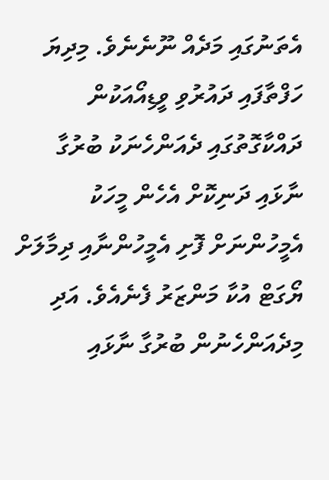އެތަނުގައި މަދެއް ނޫނެނެވެ. މިދިޔަ ހަފްތާފައި ދައުރުވި ވީޑިއޯއަކުން ދައްކާގޮތުގައި ދެއަންހެނަކު ބުރުގާ ނާޅައި ދަނިކޮށް އެހެން މީހަކު އެމީހުންނަށް ފޮށި އެމީހުންނާއި ދިމާލަށް ޔޯގަޓް އުކާ މަންޒަރު ފެނެއެވެ. އަދި މިދެއަންހެނުން ބުރުގާ ނާޅައި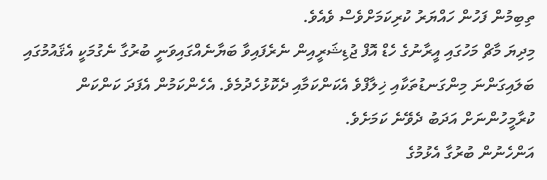ތިބިމުން ފަހުން ހައްޔަރު ކުރިކަމަށްވެސް ވެއެވެ.
މިދިޔަ މާޗް މަހުގައި އީރާނުގެ ހެޑް އޮފް ޖުޑިޝަރީއިން ނެރެފައިވާ ބަޔާނެއްގައިވަނީ ބުރުގާ ނެގުމަކީ އެޤައުމުގައި ބަލައިގަންނަ މިންގަނޑުތަކާއި ޚިލާފްވެ އެކަންކަމާއި ދެކޮޅުހެދުމެވެ. އެހެންކަމުން އެފަދަ ކަންކަން ކުރާމީހުންނަށް އަދަބު ދެވޭނެ ކަމަށެވެ.
އަންހެނުން ބުރުގާ އެޅުމުގެ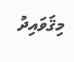މިޤަވައިދު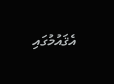އެޤައުމުގައި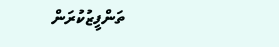ތަންފީޒުކުރަން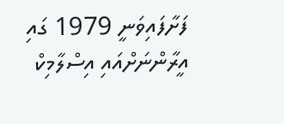ފަށާފައިވަނީ 1979 ގައި އީރާންނަށްއައި އިސްލާމިކް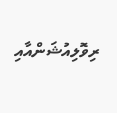ރިވޮލިއުޝަންއާއި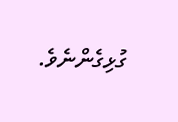ގުޅިގެންނެވެ.